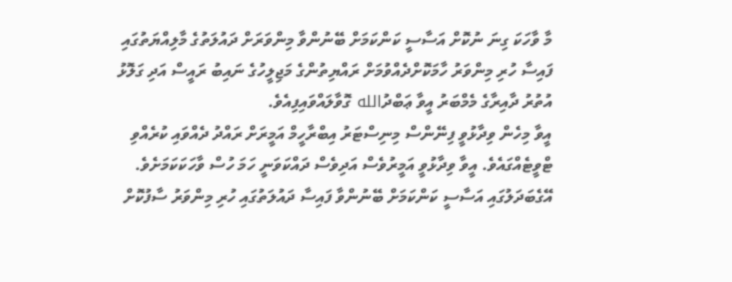މާ ވާހަކަ ގިނަ ނުކޮށް އަސާސީ ކަންކަމަށް ބޭނުންވާ މިންވަރަށް ދައުލަތުގެ މާލިއްޔަތުގައި ފައިސާ ހުރި މިންވަރު ހާމަކޮށްދެއްވުމަށް ރައްޔިތުންގެ މަޖިލީހުގެ ނައިބު ރައީސް އަދި ގަލޮޅު އުތުރު ދާއިރާގެ މެމްބަރު އީވާ ޢަބްދުالله ގޮވާލައްވައިފިއެވެ.
އީވާ މިހެން ވިދާޅުވީ ފިނޭންސް މިނިސްޓަރު އިބްރާހީމް އަމީރަށް ރައްދު ދެއްވައި ކުރެއްވި ޓްވީޓެއްގައެވެ. އީވާ ވިދާޅުވީ އަމީރުވެސް އަދިވެސް ދައްކަވަނީ ހަމަ ހުސް ވާހަކަކަމަށެވެ. އޭގެބަދަލުގައި އަސާސީ ކަންކަމަށް ބޭނުންވާ ފައިސާ ދައުލަތުގައި ހުރި މިންވަރު ސާފުކޮށް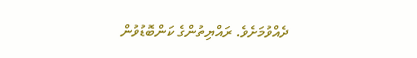ދެއްވުމަށެވެ. ރައްޔިތުންގެ ކަންބޮޑުވުން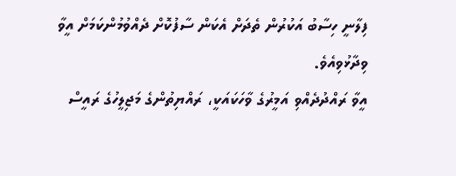ފިލާނީ ހިސާބު އަކުރުން ތެދަށް އެކަން ސާފުކޮށް ދެއްވުމުންކަމަށް އީވާ ވިދާޅުވިއެވެ.
އީވާ ރައްދުދެއްވި އަމީރުގެ ވާހަކައަކީ، ރައްޔިތުންގެ މަޖިލީހުގެ ރައީސް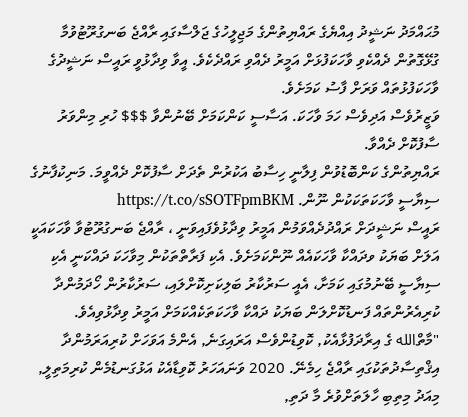މުޙައްމަދު ނަޝީދު އިއްޔެގެ ރައްޔިތުންގެ މަޖިލީހުގެ ޖަލްސާގައި ރާއްޖެ ބަނގުރޫޓުވުމާ ގުޅޭގޮތުން ދެއްކެވި ވާހަކަފުޅަށް އަމީރު ދެއްވި ރައްދެކެވެ. އީވާ ވިދާޅުވީ ރައީސް ނަޝީދުގެ ވާހަކަފުޅުތައް ވަރަށް ފާސު ކަމަށެވެ.
ވަޒީރުވެސް އަދިވެސް ހަމަ ވާހަކަ. އަސާސީ ކަންކަމަށް ބޭނުންވާ $$$ ހުރި މިންވަރު ސާފުކޮށް ދެއްވާ.
ރައްޔިތުންގެ ކަންބޮޑުވުން ފިލާނީ ހިސާބު އަކުރުން ތެދަށް ސާފުކޮށް ދެއްވީމަ. މަނިކުފާނުގެ ސިޔާސީ ވާހަކަތަކަކުން ނޫން. https://t.co/sSOTFpmBKM
ރައީސް ނަޝީދަށް ރައްދުދެއްވަމުން އަމީރު ވިދާޅުވެފައިވަނީ ، ރާއްޖެ ބަނގުރޫޓުވާ ވާހަކައަކީ އަލަށް ބަޔަކު ވދައްކާ ވާހަކައެއް ނޫންކަމަށެވެ. އެކި ފަރާތްތަކުން މިވާހަކަ ދައްކަނީ އެކި ސިޔާސީ ބޭނުމުގައި ކަމަށާ، އެއީ ސަރުކާރު ބަލިކަށިކޮށްލައި، ސަރުކާރުން ހޯދަމުންދާ ކުރިއެރުންތައް ފަނޑުކޮށްލަން ބަޔަކު ދައްކާ ވާހަކަތަކެއްކަމަށް އަމީރު ވިދާޅުވިއެވެ.
"މާތްالله ގެ އިރާދަފުޅާއެކު, ކޮވިޑުންވެސް އަރައިގަނެ, އެންމެ އަވަހަށް ކުރިއަރަމުންދާ އިޤްތިސާދުތަކުގައި ރާއްޖެ ހިމެނޭ. 2020 ވަނައަހަރު ކޮވިޑާއެކު އަޅުގަނޑުމެން ކުރިމަތިލީ, މިއަދު މިތިބި ހާލަތަށްވުރެ މާ ދަތި,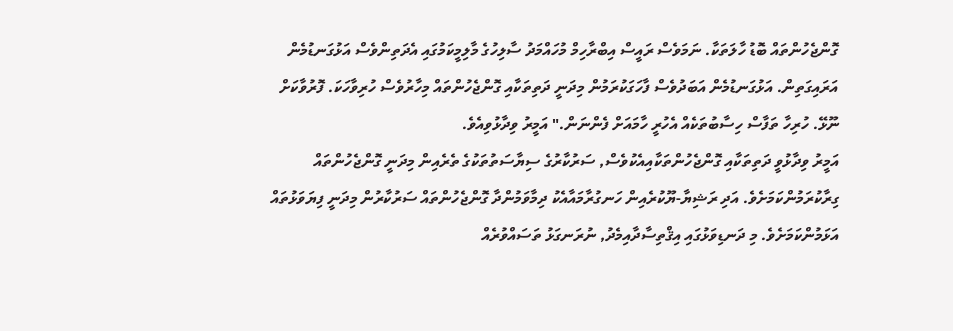ގޮންޖެހުންތައް ބޮޑު ހާލަތަކާ. ނަމަވެސް ރައީސް އިބްރާހިމް މުހައްމަދު ސާލިހުގެ މާލިމީކަމުގައި އެދަތިންވެސް އަޅުގަނޑުމެން އަރައިގަތިން. އަޅުގަނޑުމެން އަބަދުވެސް ފާހަގަކުރަމުން މިދަނީ ދަތިތަކާއި ގޮންޖެހުންތައް މިހާރުވެސް ހުރިވާހަކަ. ފޮރުވާކަށް ނޫޅޭ. ހުރިހާ ތަފާސް ހިސާބުތަކެއް އެހުރީ ހާމައަށް ފެންނަން." އަމީރު ވިދާޅުވިއެވެ.
އަމީރު ވިދާޅުވީ ދަތިތަކާއި ގޮންޖެހުންތަކާއިއެކުވެސް, ސަރުކާރުގެ ސިޔާސަތުތަކުގެ ތެރެއިން މިދަނީ ގޮންޖެހުންތައް ގިރާކުރަމުންކަމަށެވެ. އަދި ރަޝިޔާ-ޔޫކުރެއިން ހަނގުރާމައާއެކު ދިމާވަމުންދާ ގޮންޖެހުންތައް ސަރުކާރުން މިދަނީ ފިޔަވަޅުތައް އަޅަމުންކަމަށެވެ. މި ދަނޑިވަޅުގައި އިޤްތިސާދާއިމެދު, ނުރަނގަޅު ތަސައްވުރެއް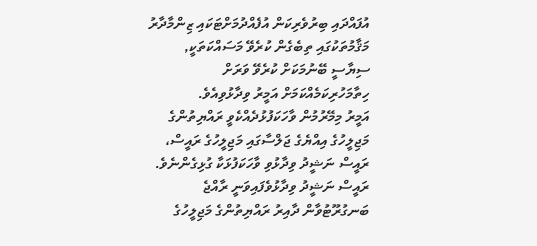އުފައްދައި ބިރުވެރިކަން އުފެއްދުމަށްޓަކައި ޒިންމާދާރު މަޤާމުތަކުގައި ތިބެގެން ކުރެވޭ މަސައްކަތަކީ, ސިޔާސީ ބޭނުމަކަށް ކުރެވޭ ވަރަށް ހިތާމަހުރިކަމެއްކަމަށް އަމީރު ވިދާޅުވިއެވެ.
އަމީރު މިމޭރުމުން ވާހަކަފުޅުދެއްކެވީ ރައްޔިތުންގެ މަޖިލީހުގެ އިއްޔެގެ ޖަލްސާގައި މަޖިލީހުގެ ރައީސް، ރައީސް ނަޝީދު ވިދާޅުވި ވާހަކަފުޅަކާ ގުޅިގެންނެވެ. ރައީސް ނަޝީދު ވިދާޅުވެފައިވަނީ ރާއްޖެ ބަނގުރޫޓުވާން ދާއިރު ރައްޔިތުންގެ މަޖިލީހުގެ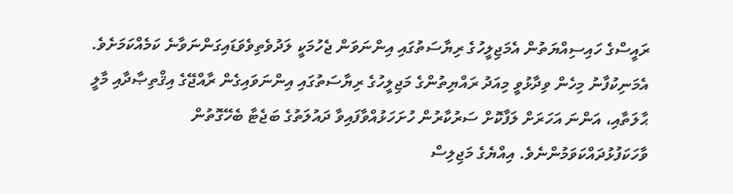ރައީސްގެ ހައިސިއްޔަތުން އެމަޖިލީހުގެ ރިޔާސަތުގައި އިންނަވަން ޖެހުމަކީ ލަދުވެތިވެވަޑައިގަންނަވާނެ ކަމެއްކަމަށެވެ.
އެމަނިކުފާނު މިހެން ވިދާޅުވީ މިއަދު ރައްޔިތުންގެ މަޖިލީހުގެ ރިޔާސަތުގައި އިންނަވައިގެން ރާއްޖޭގެ އިޤްތިޞާދާއި މާލީ ޙާލަތާއި، އަންނަ އަހަރަށް ލަފާކޮށް ސަރުކާރުން ހުށަހަޅުއްވާފައިވާ ދައުލަތުގެ ބަޖެޓާ ބެހޭގޮތުން ވާހަކަފުޅުދައްކަވަމުންނެވެ. އިއްޔެގެ މަޖިލިސް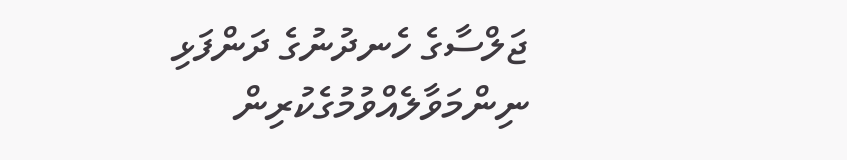ޖަލްސާގެ ހެނދުނުގެ ދަންފަޅި ނިންމަވާލެއްވުމުގެކުރިން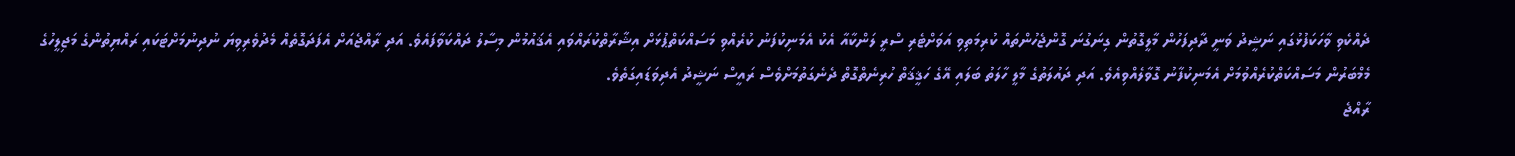ދެއްކެވި ވާހަކަފުޅުގައި ނަޝީދު ވަނީ ދާދިފަހުން މާލީގޮތުން ގިނަގުނަ ގޮންޖެހުންތައް ކުރިމަތިވި އަވަށްޓެރި ސްރީ ލަންކާއާ އެކު އެމަނިކުފަނު ކުރެއްވި މަސައްކަތްޕުޅަށް އިޝާރާތްކުރައްވައި އެޤައުމުން މިސާލު ދައްކަވާފައެވެ. އަދި ރާއްޖެއަށް އެފަދަގޮތެއް މެދުވެރިވިޔަ ނުދިނުމަށްޓަކައި ރައްޔިތުންގެ މަޖިލީހުގެ މެމްބަރުން މަސައްކަތްކުރެއްވުމަށް އެމަނިކުފާނު ގޮވާލެއްވިއެވެ. އަދި ދައުލަތުގެ މާލީ ހާލަތު ބަލައި އޭގެ ހަޤީޤަތް ހުރިނެތްގޮތް ދެނެގަތުމަށްވެސް ރައީސް ނަޝީދު އެދިވަޑައިގަތެވެ.
ރާއްޖެ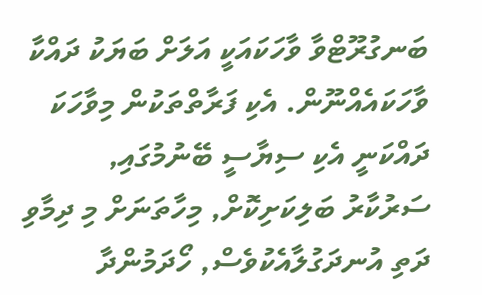ބަނގުރޫޓްވާ ވާހަކައަކީ އަލަށް ބަޔަކު ދައްކާ ވާހަކައެއްނޫން. އެކި ފަރާތްތަކުން މިވާހަކަ ދައްކަނީ އެކި ސިޔާސީ ބޭނުމުގައި, ސަރުކާރު ބަލިކަށިކޮށް, މިހާތަނަށް މި ދިމާވި ދަތި އުނދަގުލާއެކުވެސް, ހޯދަމުންދާ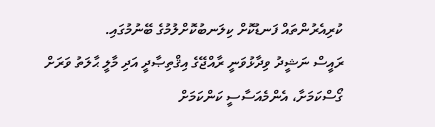ކުރިއެރުންތައް ފަނޑުކޮށް ކިލަނބުކޮށްލުމުގެ ބޭނުމުގައި.
ރައީސް ނަޝީދު ވިދާޅުވަނީ ރާއްޖޭގެ އިޤްތިޞާދީ އަދި މާލީ ޙާލަތު ވަރަށް ގޯސްކަމަށާ، އެންމެއަސާސީ ކަންކަމަށް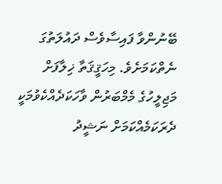ބޭނުންވާ ފައިސާވެސް ދައުލަތުގަ ނެތްކަމަށެވެ. މިހަޤީޤަތާ ޚިލާފަށް މަޖިލީހުގެ މެމްބަރުން ވާހަކަދެއްކެވުމަކީ ދެރަކަމެއްކަމަށް ނަޝީދު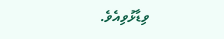ވިޑާޅުވިއެވެ.